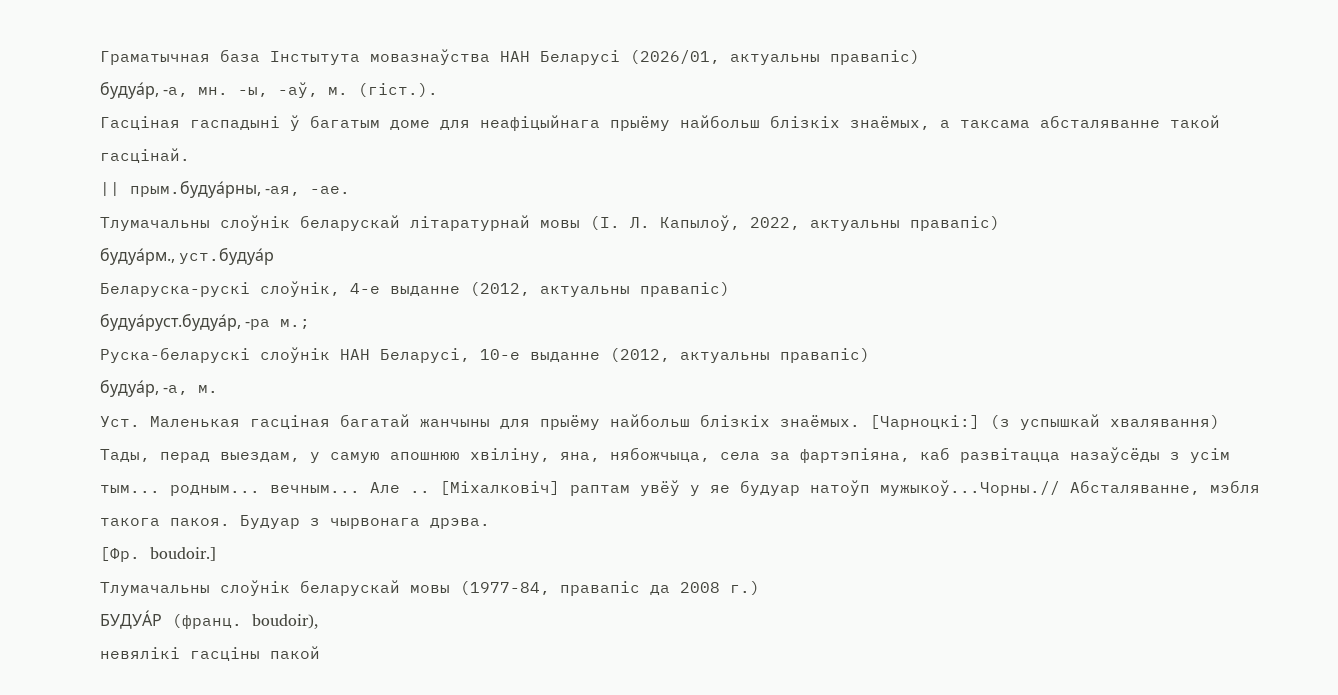Граматычная база Інстытута мовазнаўства НАН Беларусі (2026/01, актуальны правапіс)
будуа́р, -а, мн. -ы, -аў, м. (гіст.).
Гасціная гаспадыні ў багатым доме для неафіцыйнага прыёму найбольш блізкіх знаёмых, а таксама абсталяванне такой гасцінай.
|| прым.будуа́рны, -ая, -ае.
Тлумачальны слоўнік беларускай літаратурнай мовы (І. Л. Капылоў, 2022, актуальны правапіс)
будуа́рм., уст.будуа́р
Беларуска-рускі слоўнік, 4-е выданне (2012, актуальны правапіс)
будуа́руст.будуа́р, -ра м.;
Руска-беларускі слоўнік НАН Беларусі, 10-е выданне (2012, актуальны правапіс)
будуа́р, ‑а, м.
Уст. Маленькая гасціная багатай жанчыны для прыёму найбольш блізкіх знаёмых. [Чарноцкі:] (з успышкай хвалявання) Тады, перад выездам, у самую апошнюю хвіліну, яна, нябожчыца, села за фартэпіяна, каб развітацца назаўсёды з усім тым... родным... вечным... Але .. [Міхалковіч] раптам увёў у яе будуар натоўп мужыкоў...Чорны.// Абсталяванне, мэбля такога пакоя. Будуар з чырвонага дрэва.
[Фр. boudoir.]
Тлумачальны слоўнік беларускай мовы (1977-84, правапіс да 2008 г.)
БУДУА́Р (франц. boudoir),
невялікі гасціны пакой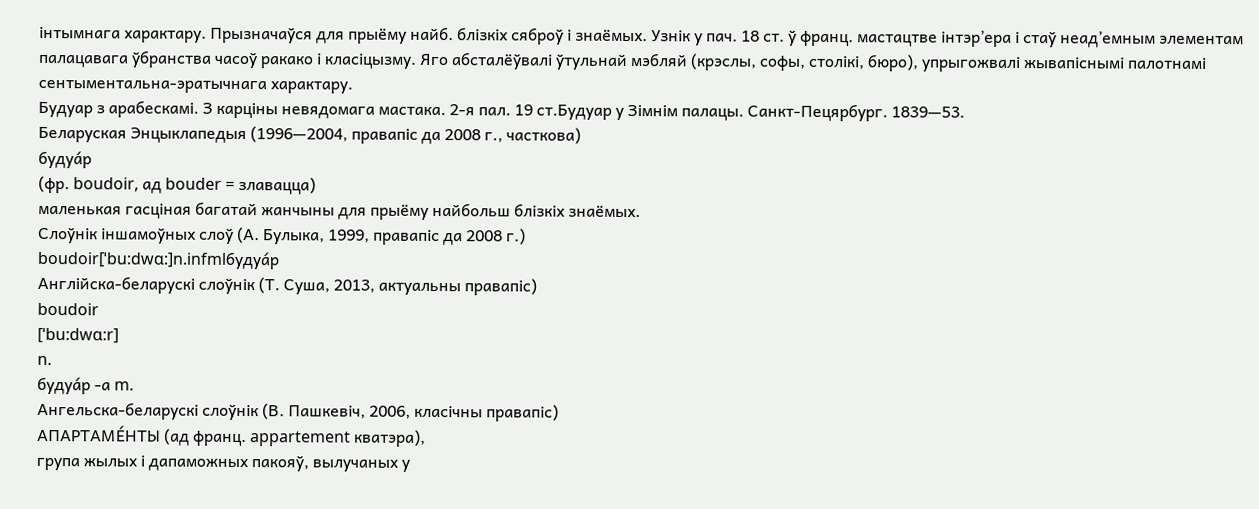інтымнага характару. Прызначаўся для прыёму найб. блізкіх сяброў і знаёмых. Узнік у пач. 18 ст. ў франц. мастацтве інтэр’ера і стаў неад’емным элементам палацавага ўбранства часоў ракако і класіцызму. Яго абсталёўвалі ўтульнай мэбляй (крэслы, софы, столікі, бюро), упрыгожвалі жывапіснымі палотнамі сентыментальна-эратычнага характару.
Будуар з арабескамі. З карціны невядомага мастака. 2-я пал. 19 ст.Будуар у Зімнім палацы. Санкт-Пецярбург. 1839—53.
Беларуская Энцыклапедыя (1996—2004, правапіс да 2008 г., часткова)
будуа́р
(фр. boudoir, ад bouder = злавацца)
маленькая гасціная багатай жанчыны для прыёму найбольш блізкіх знаёмых.
Слоўнік іншамоўных слоў (А. Булыка, 1999, правапіс да 2008 г.)
boudoir[ˈbu:dwɑ:]n.infmlбудуа́р
Англійска-беларускі слоўнік (Т. Суша, 2013, актуальны правапіс)
boudoir
[ˈbu:dwɑ:r]
n.
будуа́р -а m.
Ангельска-беларускі слоўнік (В. Пашкевіч, 2006, класічны правапіс)
АПАРТАМЕ́НТЫ (ад франц. appartement кватэра),
група жылых і дапаможных пакояў, вылучаных у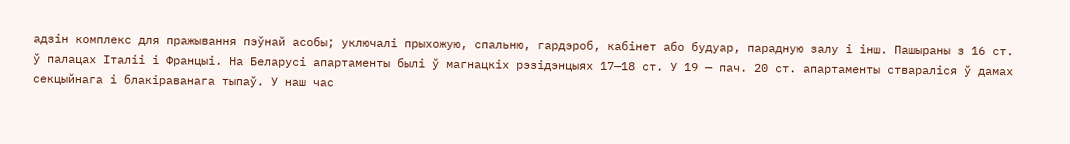адзін комплекс для пражывання пэўнай асобы; уключалі прыхожую, спальню, гардэроб, кабінет або будуар, парадную залу і інш. Пашыраны з 16 ст. ў палацах Італіі і Францыі. На Беларусі апартаменты былі ў магнацкіх рэзідэнцыях 17—18 ст. У 19 — пач. 20 ст. апартаменты ствараліся ў дамах секцыйнага і блакіраванага тыпаў. У наш час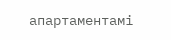апартаментамі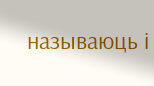называюць і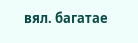вял. багатае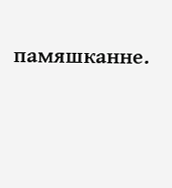памяшканне.